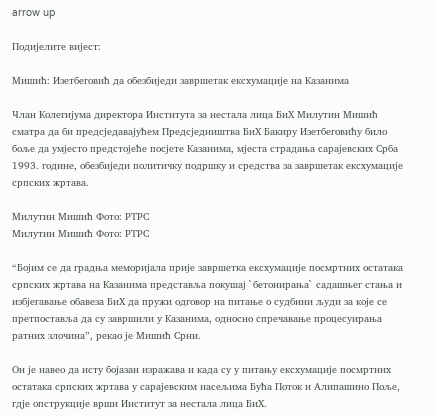arrow up

Подијелите вијест:

Мишић: Изетбеговић да обезбиједи завршетак ексхумације на Казанима

Члан Колегијума директора Института за нестала лица БиХ Милутин Мишић сматра да би предсједавајућем Предсједништва БиХ Бакиру Изетбеговићу било боље да умјесто предстојеће посјете Казанима, мјеста страдања сарајевских Срба 1993. године, обезбиједи политичку подршку и средства за завршетак ексхумације српских жртава.

Милутин Мишић Фото: РТРС
Милутин Мишић Фото: РТРС

“Бојим се да градња меморијала прије завршетка ексхумације посмртних остатака српских жртава на Казанима представља покушај `бетонирања` садашњег стања и избјегавање обавеза БиХ да пружи одговор на питање о судбини људи за које се претпоставља да су завршили у Казанима, односно спречавање процесуирања ратних злочина”, рекао је Мишић Срни.

Он је навео да исту бојазан изражава и када су у питању ексхумације посмртних остатака српских жртава у сарајевским насељима Бућа Поток и Алипашино Поље, гдје опструкције врши Институт за нестала лица БиХ.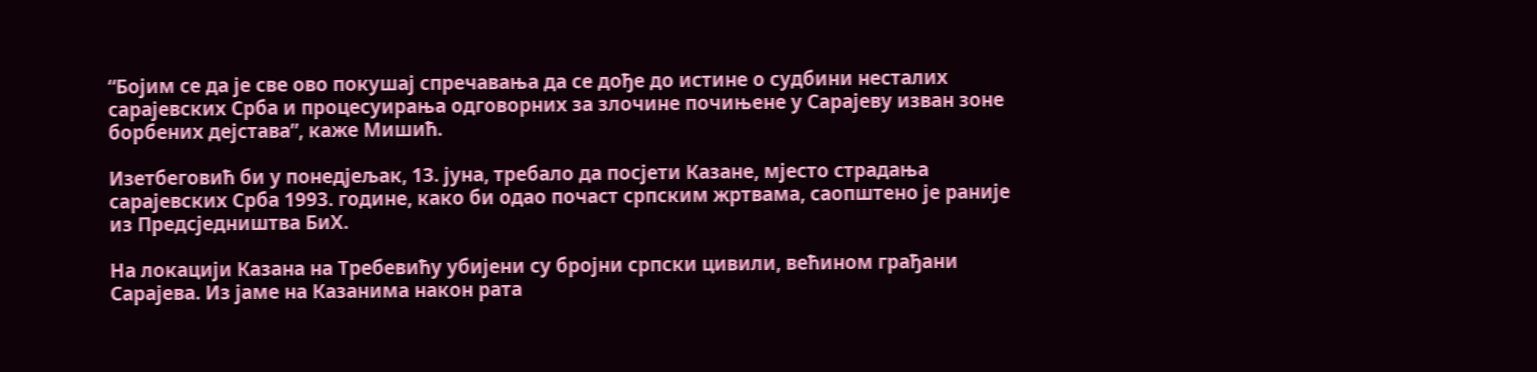“Бојим се да је све ово покушај спречавања да се дође до истине о судбини несталих сарајевских Срба и процесуирања одговорних за злочине почињене у Сарајеву изван зоне борбених дејстава”, каже Мишић.

Изетбеговић би у понедјељак, 13. јуна, требало да посјети Казане, мјесто страдања сарајевских Срба 1993. године, како би одао почаст српским жртвама, саопштено је раније из Предсједништва БиХ.

На локацији Казана на Tребевићу убијени су бројни српски цивили, већином грађани Сарајева. Из јаме на Казанима након рата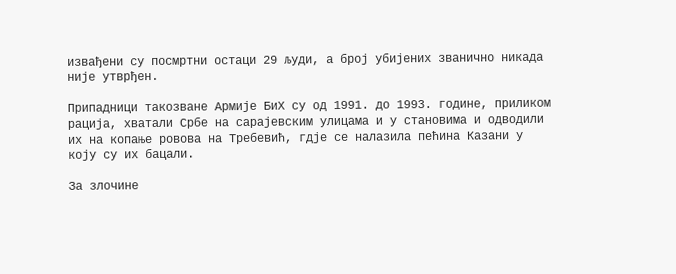извађени су посмртни остаци 29 људи, а број убијених званично никада није утврђен.

Припадници такозване Армије БиХ су од 1991. до 1993. године, приликом рација, хватали Србе на сарајевским улицама и у становима и одводили их на копање ровова на Tребевић, гдје се налазила пећина Казани у коју су их бацали.

За злочине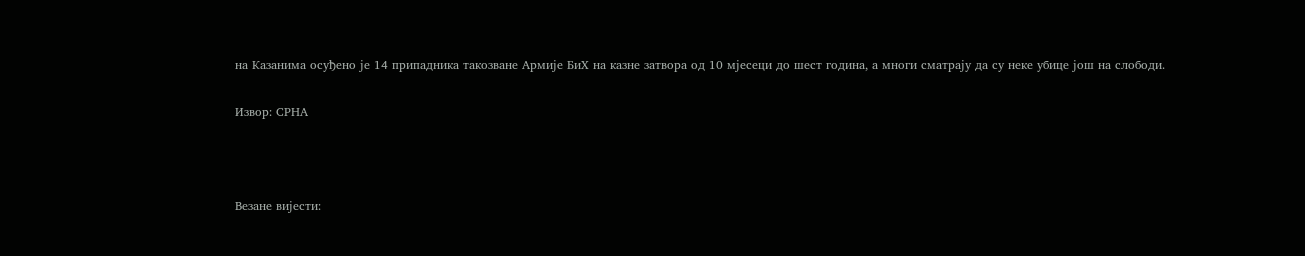на Казанима осуђено је 14 припадника такозване Армије БиХ на казне затвора од 10 мјесеци до шест година, а многи сматрају да су неке убице још на слободи.

Извор: СРНА



Везане вијести: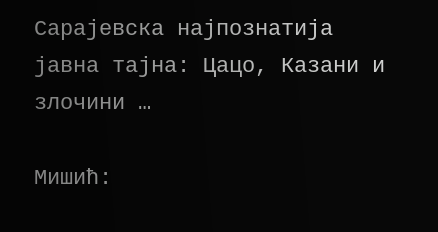Сарајевска најпознатија јавна тајна: Цацо, Казани и злочини …

Мишић: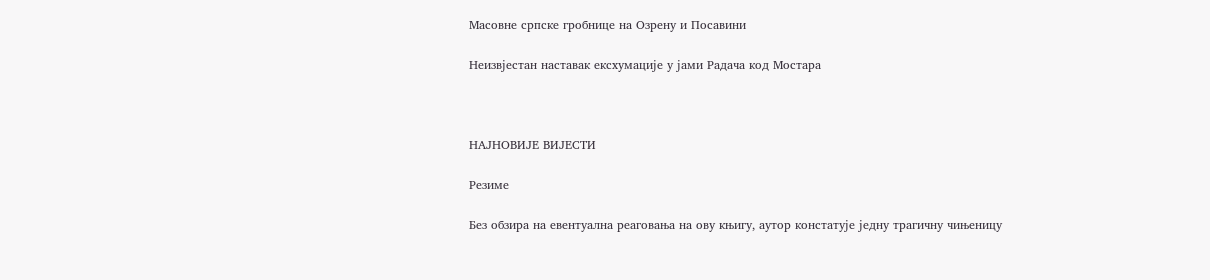Масовне српске гробнице на Озрену и Посавини

Неизвјестан наставак ексхумације у јами Радача код Мостара



НАЈНОВИЈЕ ВИЈЕСТИ

Резиме

Без обзира на евентуална реаговања на ову књигу, аутор констатује једну трагичну чињеницу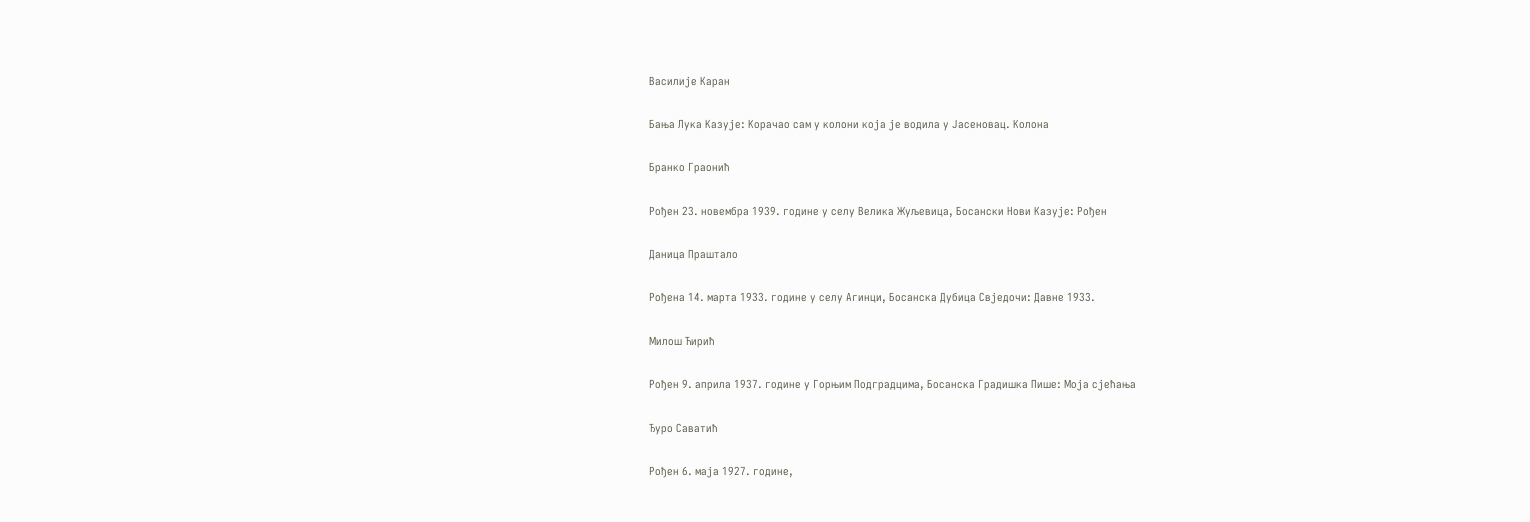Василије Каран

Бања Лука Казује: Корачао сам у колони која је водила у Јасеновац. Колона

Бранко Граонић

Рођен 23. новембра 1939. године у селу Велика Жуљевица, Босански Нови Казује: Рођен

Даница Праштало

Рођена 14. марта 1933. године у селу Агинци, Босанска Дубица Свједочи: Давне 1933.

Милош Ћирић

Рођен 9. априла 1937. године у Горњим Подградцима, Босанска Градишка Пише: Моја сјећања

Ђуро Саватић

Рођен 6. маја 1927. године,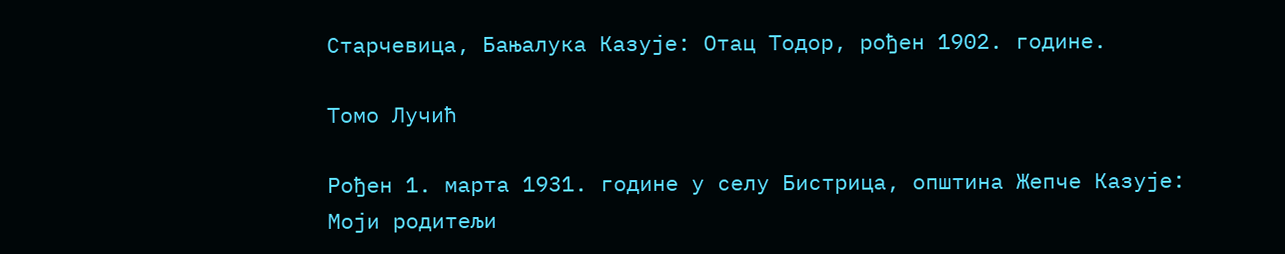Старчевица, Бањалука Казује: Отац Тодор, рођен 1902. године.

Томо Лучић

Рођен 1. марта 1931. године у селу Бистрица, општина Жепче Казује: Моји родитељи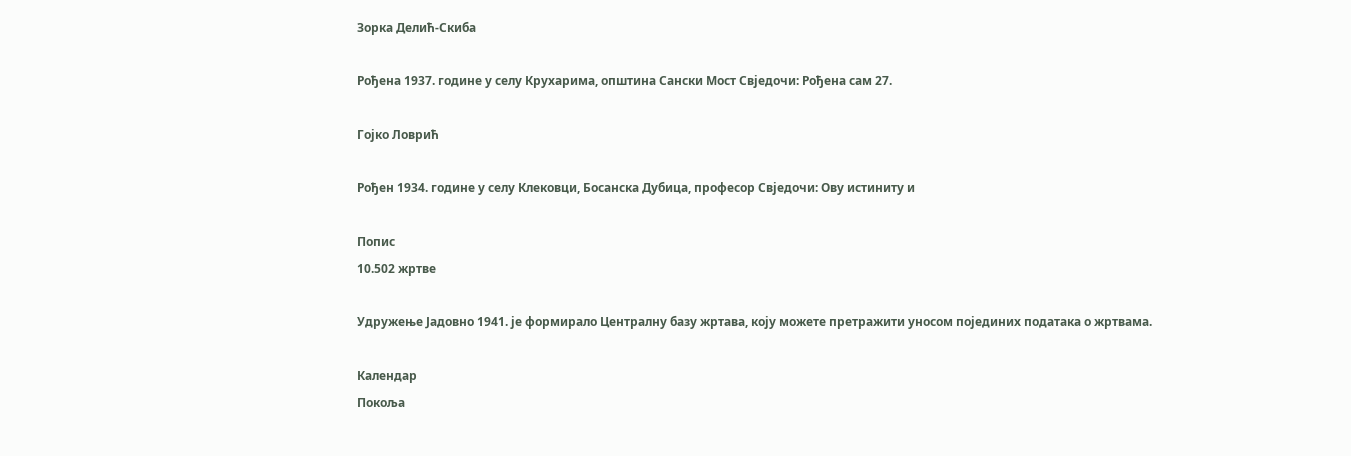Зорка Делић-Скиба

Рођена 1937. године у селу Крухарима, општина Сански Мост Свједочи: Рођена сам 27.

Гојко Ловрић

Рођен 1934. године у селу Клековци, Босанска Дубица, професор Свједочи: Ову истиниту и

Попис
10.502 жртве

Удружење Јадовно 1941. је формирало Централну базу жртава, коју можете претражити уносом појединих података о жртвама.

Календар
Покоља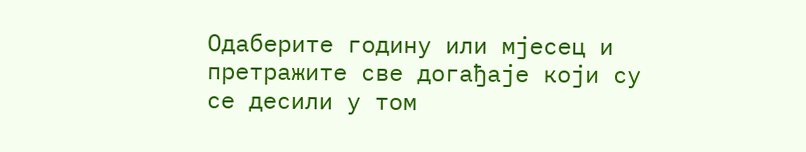Одаберите годину или мјесец и претражите све догађаје који су се десили у том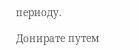периоду.

Донирате путем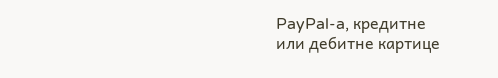PayPal-a, кредитне
или дебитне картице